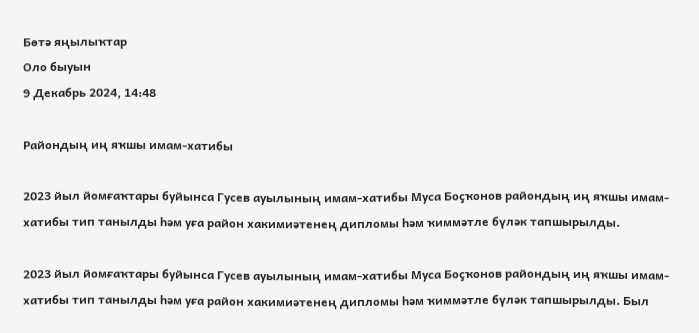Бөтә яңылыҡтар
Оло быуын
9 Декабрь 2024, 14:48

Райондың иң яҡшы имам-хатибы

2023 йыл йомғаҡтары буйынса Гусев ауылының имам-хатибы Муса Боҫҡонов райондың иң яҡшы имам-хатибы тип танылды һәм уға район хакимиәтенең дипломы һәм ҡиммәтле бүләк тапшырылды.

2023 йыл йомғаҡтары буйынса Гусев ауылының имам-хатибы Муса Боҫҡонов райондың иң яҡшы имам-хатибы тип танылды һәм уға район хакимиәтенең дипломы һәм ҡиммәтле бүләк тапшырылды. Был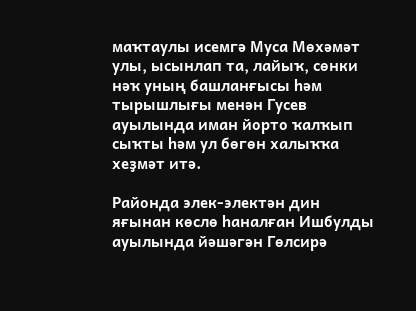маҡтаулы исемгә Муса Мөхәмәт улы, ысынлап та, лайыҡ, сөнки нәҡ уның башланғысы һәм тырышлығы менән Гусев ауылында иман йорто ҡалҡып сыҡты һәм ул бөгөн халыҡҡа хеҙмәт итә.

Районда элек-электән дин яғынан көслө һаналған Ишбулды ауылында йәшәгән Гөлсирә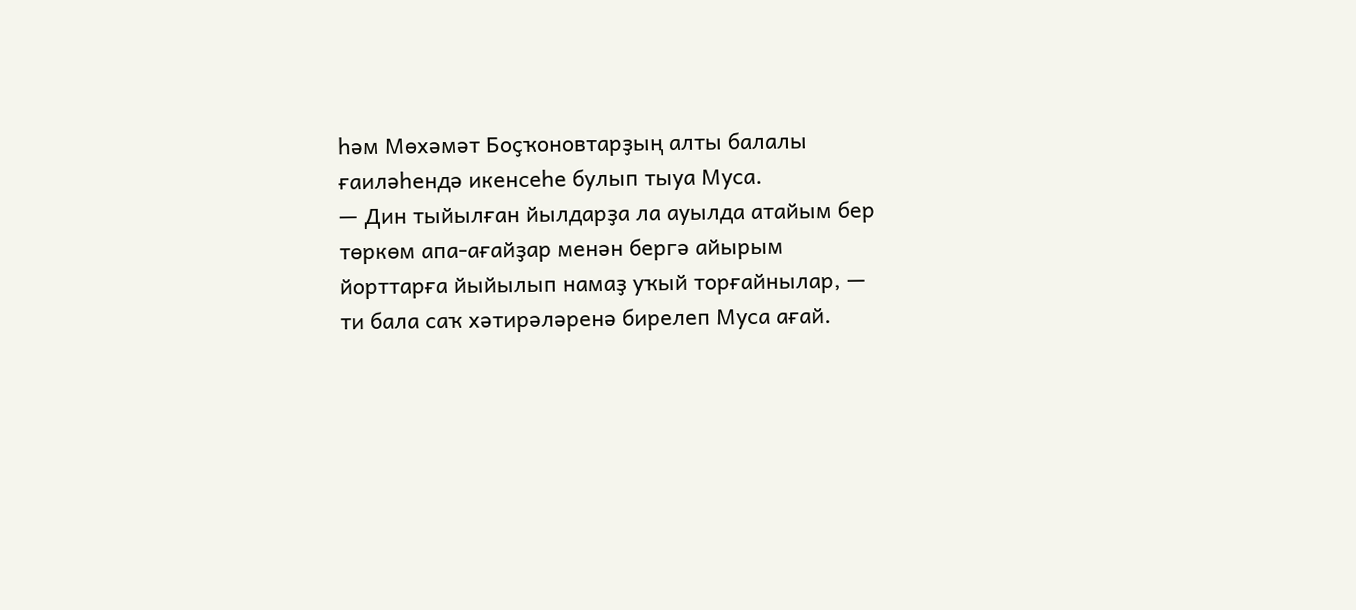һәм Мөхәмәт Боҫҡоновтарҙың алты балалы ғаиләһендә икенсеһе булып тыуа Муса.
— Дин тыйылған йылдарҙа ла ауылда атайым бер төркөм апа-ағайҙар менән бергә айырым йорттарға йыйылып намаҙ уҡый торғайнылар, — ти бала саҡ хәтирәләренә бирелеп Муса ағай.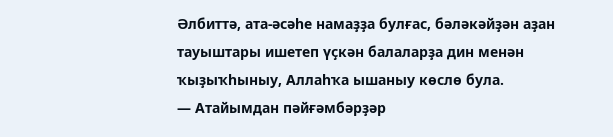Әлбиттә, ата-әсәһе намаҙҙа булғас, бәләкәйҙән аҙан тауыштары ишетеп үҫкән балаларҙа дин менән ҡыҙыҡһыныу, Аллаһҡа ышаныу көслө була.
— Атайымдан пәйғәмбәрҙәр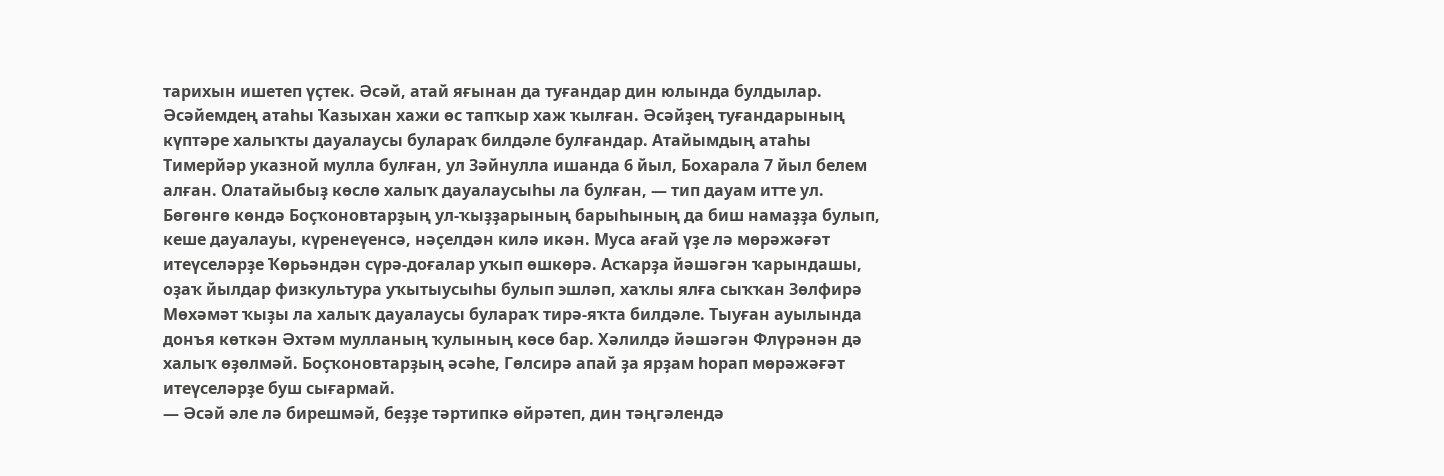тарихын ишетеп үҫтек. Әсәй, атай яғынан да туғандар дин юлында булдылар. Әсәйемдең атаһы Ҡазыхан хажи өс тапҡыр хаж ҡылған. Әсәйҙең туғандарының күптәре халыҡты дауалаусы булараҡ билдәле булғандар. Атайымдың атаһы Тимерйәр указной мулла булған, ул Зәйнулла ишанда 6 йыл, Бохарала 7 йыл белем алған. Олатайыбыҙ көслө халыҡ дауалаусыһы ла булған, — тип дауам итте ул.
Бөгөнгө көндә Боҫҡоновтарҙың ул-ҡыҙҙарының барыһының да биш намаҙҙа булып, кеше дауалауы, күренеүенсә, нәҫелдән килә икән. Муса ағай үҙе лә мөрәжәғәт итеүселәрҙе Ҡөрьәндән сүрә-доғалар уҡып өшкөрә. Асҡарҙа йәшәгән ҡарындашы, оҙаҡ йылдар физкультура уҡытыусыһы булып эшләп, хаҡлы ялға сыҡҡан Зөлфирә Мөхәмәт ҡыҙы ла халыҡ дауалаусы булараҡ тирә-яҡта билдәле. Тыуған ауылында донъя көткән Әхтәм мулланың ҡулының көсө бар. Хәлилдә йәшәгән Флүрәнән дә халыҡ өҙөлмәй. Боҫҡоновтарҙың әсәһе, Гөлсирә апай ҙа ярҙам һорап мөрәжәғәт итеүселәрҙе буш сығармай.
— Әсәй әле лә бирешмәй, беҙҙе тәртипкә өйрәтеп, дин тәңгәлендә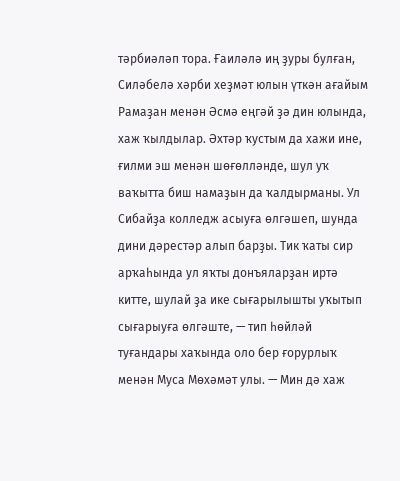тәрбиәләп тора. Ғаиләлә иң ҙуры булған, Силәбелә хәрби хеҙмәт юлын үткән ағайым Рамаҙан менән Әсмә еңгәй ҙә дин юлында, хаж ҡылдылар. Әхтәр ҡустым да хажи ине, ғилми эш менән шөғөлләнде, шул уҡ ваҡытта биш намаҙын да ҡалдырманы. Ул Сибайҙа колледж асыуға өлгәшеп, шунда дини дәрестәр алып барҙы. Тик ҡаты сир арҡаһында ул яҡты донъяларҙан иртә китте, шулай ҙа ике сығарылышты уҡытып сығарыуға өлгәште, — тип һөйләй туғандары хаҡында оло бер ғорурлыҡ менән Муса Мөхәмәт улы. — Мин дә хаж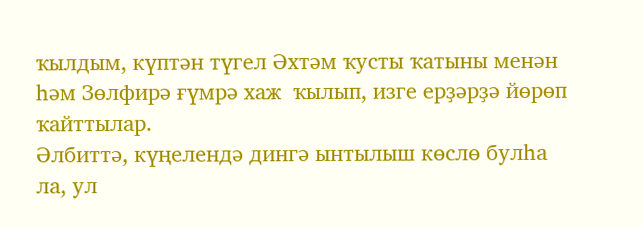ҡылдым, күптән түгел Әхтәм ҡусты ҡатыны менән һәм Зөлфирә ғүмрә хаж  ҡылып, изге ерҙәрҙә йөрөп ҡайттылар.
Әлбиттә, күңелендә дингә ынтылыш көслө булһа ла, ул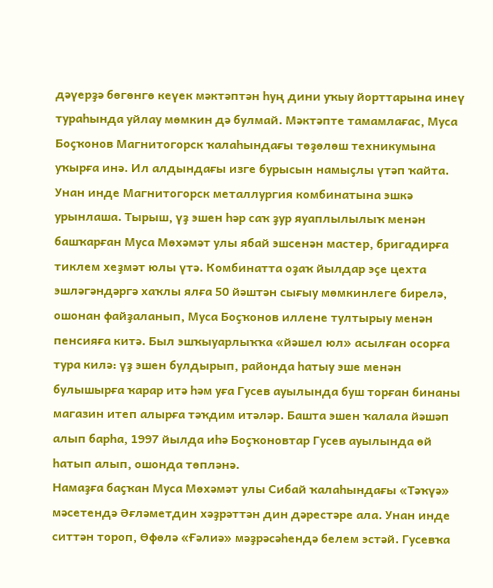дәүерҙә бөгөнгө кеүек мәктәптән һуң дини уҡыу йорттарына инеү тураһында уйлау мөмкин дә булмай. Мәктәпте тамамлағас, Муса Боҫҡонов Магнитогорск ҡалаһындағы төҙөлөш техникумына уҡырға инә. Ил алдындағы изге бурысын намыҫлы үтәп ҡайта. Унан инде Магнитогорск металлургия комбинатына эшкә урынлаша. Тырыш, үҙ эшен һәр саҡ ҙур яуаплылылыҡ менән башҡарған Муса Мөхәмәт улы ябай эшсенән мастер, бригадирға тиклем хеҙмәт юлы үтә. Комбинатта оҙаҡ йылдар эҫе цехта эшләгәндәргә хаҡлы ялға 50 йәштән сығыу мөмкинлеге бирелә, ошонан файҙаланып, Муса Боҫҡонов иллене тултырыу менән пенсияға китә. Был эшҡыуарлыҡҡа «йәшел юл» асылған осорға тура килә: үҙ эшен булдырып, районда һатыу эше менән булышырға ҡарар итә һәм уға Гусев ауылында буш торған бинаны магазин итеп алырға тәҡдим итәләр. Башта эшен ҡалала йәшәп алып барһа, 1997 йылда иһә Боҫҡоновтар Гусев ауылында өй һатып алып, ошонда төпләнә.
Намаҙға баҫҡан Муса Мөхәмәт улы Сибай ҡалаһындағы «Тәҡүә» мәсетендә Әғләметдин хәҙрәттән дин дәрестәре ала. Унан инде ситтән тороп, Өфөлә «Ғәлиә» мәҙрәсәһендә белем эстәй. Гусевҡа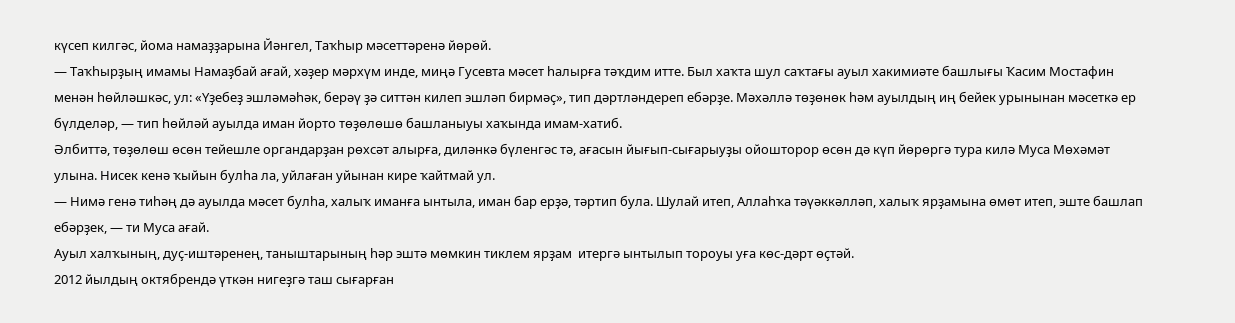күсеп килгәс, йома намаҙҙарына Йәнгел, Таҡһыр мәсеттәренә йөрөй.
— Таҡһырҙың имамы Намаҙбай ағай, хәҙер мәрхүм инде, миңә Гусевта мәсет һалырға тәҡдим итте. Был хаҡта шул саҡтағы ауыл хакимиәте башлығы Ҡасим Мостафин менән һөйләшкәс, ул: «Үҙебеҙ эшләмәһәк, берәү ҙә ситтән килеп эшләп бирмәҫ», тип дәртләндереп ебәрҙе. Мәхәллә төҙөнөк һәм ауылдың иң бейек урынынан мәсеткә ер бүлделәр, — тип һөйләй ауылда иман йорто төҙөлөшө башланыуы хаҡында имам-хатиб.
Әлбиттә, төҙөлөш өсөн тейешле органдарҙан рөхсәт алырға, диләнкә бүленгәс тә, ағасын йығып-сығарыуҙы ойошторор өсөн дә күп йөрөргә тура килә Муса Мөхәмәт улына. Нисек кенә ҡыйын булһа ла, уйлаған уйынан кире ҡайтмай ул.
— Нимә генә тиһәң дә ауылда мәсет булһа, халыҡ иманға ынтыла, иман бар ерҙә, тәртип була. Шулай итеп, Аллаһҡа тәүәккәлләп, халыҡ ярҙамына өмөт итеп, эште башлап ебәрҙек, — ти Муса ағай.
Ауыл халҡының, дуҫ-иштәренең, таныштарының һәр эштә мөмкин тиклем ярҙам  итергә ынтылып тороуы уға көс-дәрт өҫтәй.
2012 йылдың октябрендә үткән нигеҙгә таш сығарған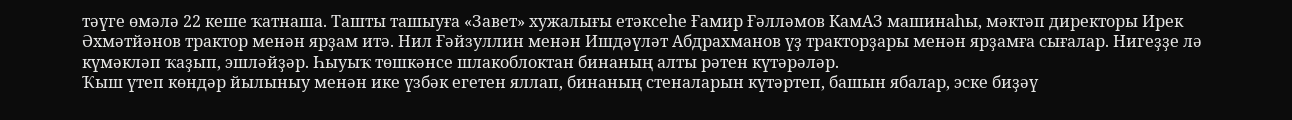тәүге өмәлә 22 кеше ҡатнаша. Ташты ташыуға «Завет» хужалығы етәксеһе Ғамир Ғәлләмов КамАЗ машинаһы, мәктәп директоры Ирек Әхмәтйәнов трактор менән ярҙам итә. Нил Ғәйзуллин менән Ишдәүләт Абдрахманов үҙ тракторҙары менән ярҙамға сығалар. Нигеҙҙе лә күмәкләп ҡаҙып, эшләйҙәр. Һыуыҡ төшкәнсе шлакоблоктан бинаның алты рәтен күтәрәләр.
Ҡыш үтеп көндәр йылыныу менән ике үзбәк егетен яллап, бинаның стеналарын күтәртеп, башын ябалар, эске биҙәү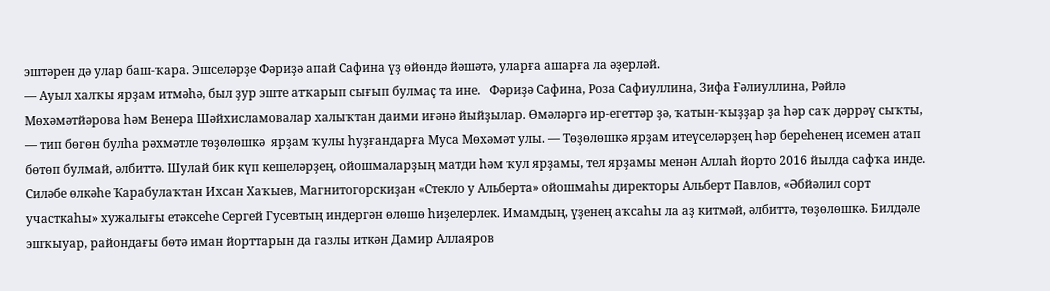эштәрен дә улар баш-ҡара. Эшселәрҙе Фәриҙә апай Сафина үҙ өйөндә йәшәтә, уларға ашарға ла әҙерләй.
— Ауыл халҡы ярҙам итмәһә, был ҙур эште атҡарып сығып булмаҫ та ине.   Фәриҙә Сафина, Роза Сафиуллина, Зифа Ғәлиуллина, Рәйлә Мөхәмәтйәрова һәм Венера Шәйхисламовалар халыҡтан даими иғәнә йыйҙылар. Өмәләргә ир-егеттәр ҙә, ҡатын-ҡыҙҙар ҙа һәр саҡ дәррәү сыҡты, — тип бөгөн булһа рәхмәтле төҙөлөшкә  ярҙам ҡулы һуҙғандарға Муса Мөхәмәт улы. — Төҙөлөшкә ярҙам итеүселәрҙең һәр береһенең исемен атап бөтөп булмай, әлбиттә. Шулай бик күп кешеләрҙең, ойошмаларҙың матди һәм ҡул ярҙамы, тел ярҙамы менән Аллаһ йорто 2016 йылда сафҡа инде.
Силәбе өлкәһе Ҡарабулаҡтан Ихсан Хаҡыев, Магнитогорскиҙан «Стекло у Альберта» ойошмаһы директоры Альберт Павлов, «Әбйәлил сорт участкаһы» хужалығы етәксеһе Сергей Гусевтың индергән өлөшө һиҙелерлек. Имамдың, үҙенең аҡсаһы ла аҙ китмәй, әлбиттә, төҙөлөшкә. Билдәле эшҡыуар, райондағы бөтә иман йорттарын да газлы иткән Дамир Аллаяров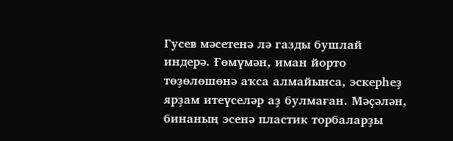Гусев мәсетенә лә газды бушлай индерә. Ғөмүмән, иман йорто төҙөлөшөнә аҡса алмайынса, эскерһеҙ ярҙам итеүселәр аҙ булмаған. Мәҫәлән, бинаның эсенә пластик торбаларҙы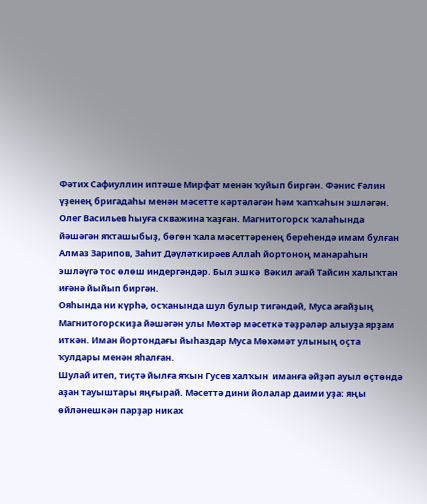Фәтих Сафиуллин иптәше Мирфат менән ҡуйып биргән. Фәнис Ғәлин үҙенең бригадаһы менән мәсетте кәртәләгән һәм ҡапҡаһын эшләгән. Олег Васильев һыуға скважина ҡаҙған. Магнитогорск ҡалаһында йәшәгән яҡташыбыҙ, бөгөн ҡала мәсеттәренең береһендә имам булған Алмаз Зарипов, Заһит Дәүләткирәев Аллаһ йортоноң манараһын эшләүгә тос өлөш индергәндәр. Был эшкә  Вәкил ағай Тайсин халыҡтан иғәнә йыйып биргән.
Ояһында ни күрһә, осҡанында шул булыр тигәндәй, Муса ағайҙың Магнитогорскиҙа йәшәгән улы Мөхтәр мәсеткә тәҙрәләр алыуҙа ярҙам иткән. Иман йортондағы йыһаздар Муса Мөхәмәт улының оҫта ҡулдары менән яһалған.
Шулай итеп, тиҫтә йылға яҡын Гусев халҡын  иманға әйҙәп ауыл өҫтөндә аҙан тауыштары яңғырай. Мәсеттә дини йолалар даими уҙа: яңы өйләнешкән парҙар никах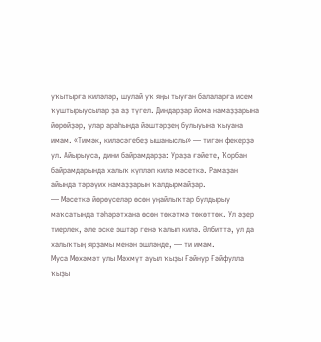уҡытырға киләләр, шулай уҡ яңы тыуған балаларға исем ҡуштырыусылар ҙа аҙ түгел. Диндарҙар йома намаҙҙарына йөрөйҙәр, улар араһында йәштәрҙең булыуына ҡыуана имам. «Тимәк, киләсәгебеҙ ышаныслы» — тигән фекерҙә ул. Айырыуса, дини байрамдарҙа: Ураҙа ғәйете, Ҡорбан байрамдарында халыҡ күпләп килә мәсеткә. Рамаҙан айында тәрәүих намаҙҙарын ҡалдырмайҙар.
— Мәсеткә йөрөүселәр өсөн уңайлыҡтар булдырыу маҡсатында тәһәрәтхана өсөн төкәтмә төкөттөк. Ул әҙер тиерлек, әле эске эштәр генә ҡалып килә. Әлбиттә, ул да халыҡтың ярҙамы менән эшләнде, — ти имам.
Муса Мөхәмәт улы Мәхмүт ауыл ҡыҙы Ғәйнур Ғәйфулла ҡыҙы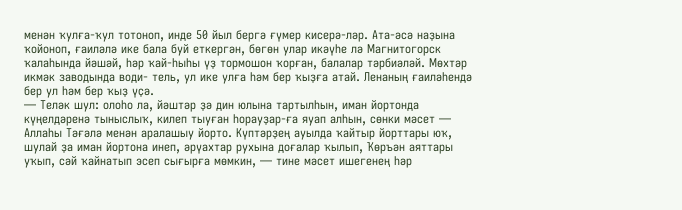менән ҡулға-ҡул тотоноп, инде 50 йыл бергә ғүмер кисерә-ләр. Ата-әсә наҙына ҡойоноп, ғаиләлә ике бала буй еткергән, бөгөн улар икәүһе лә Магнитогорск ҡалаһында йәшәй, һәр ҡай-һыһы үҙ тормошон ҡорған, балалар тәрбиәләй. Мөхтәр икмәк заводында води- тель, ул ике улға һәм бер ҡыҙға атай. Ленаның ғаиләһендә бер ул һәм бер ҡыҙ үҫә.
— Теләк шул: олоһо ла, йәштәр ҙә дин юлына тартылһын, иман йортонда күңелдәренә тыныслыҡ, килеп тыуған һорауҙар-ға яуап алһын, сөнки мәсет — Аллаһы Тәғәлә менән аралашыу йорто. Күптәрҙең ауылда ҡайтыр йорттары юҡ, шулай ҙа иман йортона инеп, әрүахтар рухына доғалар ҡылып, Ҡөръән аяттары уҡып, сәй ҡайнатып эсеп сығырға мөмкин, — тине мәсет ишегенең һәр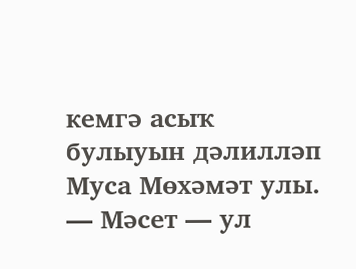кемгә асыҡ булыуын дәлилләп Муса Мөхәмәт улы. — Мәсет — ул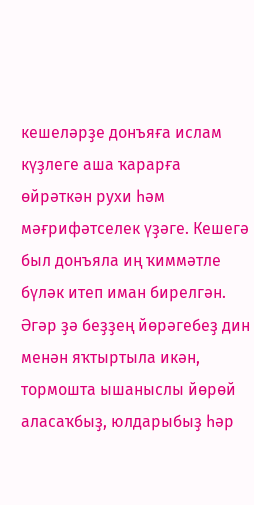кешеләрҙе донъяға ислам күҙлеге аша ҡарарға өйрәткән рухи һәм мәғрифәтселек үҙәге. Кешегә был донъяла иң ҡиммәтле бүләк итеп иман бирелгән. Әгәр ҙә беҙҙең йөрәгебеҙ дин менән яҡтыртыла икән, тормошта ышаныслы йөрөй аласаҡбыҙ, юлдарыбыҙ һәр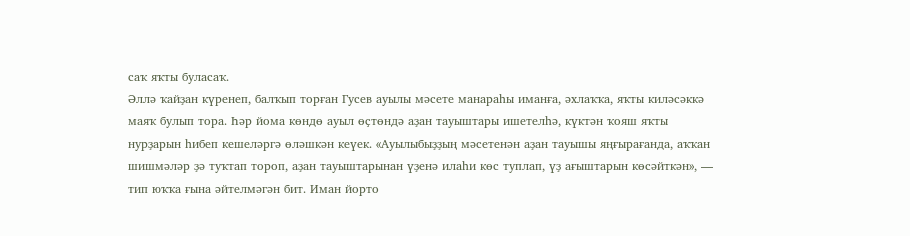саҡ яҡты буласаҡ.
Әллә ҡайҙан күренеп, балҡып торған Гусев ауылы мәсете манараһы иманға, әхлаҡҡа, яҡты киләсәккә  маяҡ булып тора. Һәр йома көндө ауыл өҫтөндә аҙан тауыштары ишетелһә, күктән ҡояш яҡты нурҙарын һибеп кешеләргә өләшкән кеүек. «Ауылыбыҙҙың мәсетенән аҙан тауышы яңғырағанда, аҡҡан шишмәләр ҙә туҡтап тороп, аҙан тауыштарынан үҙенә илаһи көс туплап, үҙ ағыштарын көсәйткән», — тип юҡҡа ғына әйтелмәгән бит. Иман йорто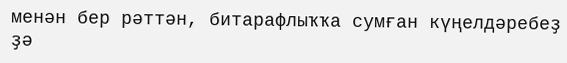менән бер рәттән, битарафлыҡҡа сумған күңелдәребеҙ ҙә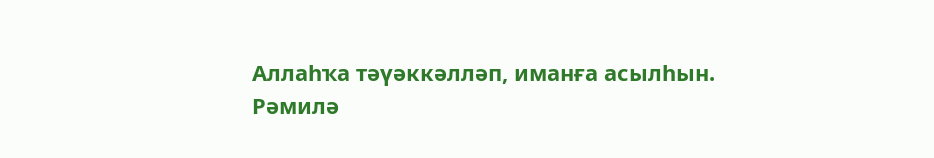Аллаһҡа тәүәккәлләп, иманға асылһын.
Рәмилә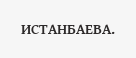ИСТАНБАЕВА.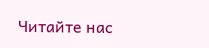Читайте нас